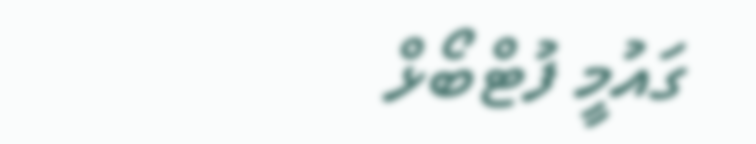ގައުމީ ފުޓްބޯޅް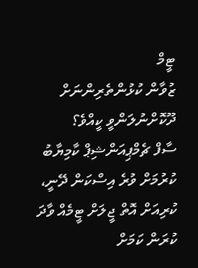ޓީމް
ޒުވާން ކުޅުންތެރިންނަށް ދޫކޮށްނުލަންވީ ކީއްވެ؟
ސާފް ޗެމްޕިއަންޝިޕް ކާމިޔާބު ކުރުމަށް ވުރެ އިސްކަން ދޭނީ، ކުރިއަށް އޮތް ޖީލަށް ޓީމެއް ވާދަ ކުރަން ކަމަށް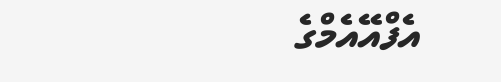އެފްއޭއެމްގެ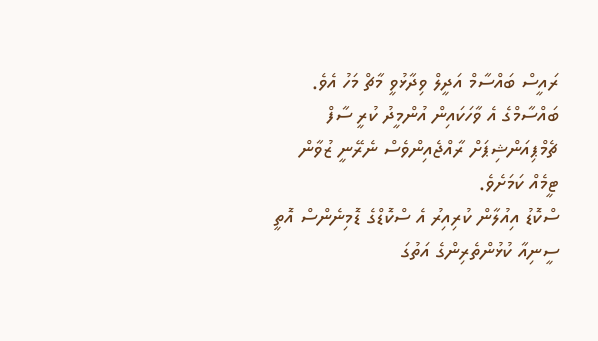ރައީސް ބައްސާމް އަދީލް ވިދާޅުވީ މާޗް މަހު އެވެ. ބައްސާމްގެ އެ ވާހަކައިން އުންމީދު ކުރީ ސާފް ޗެމްޕިއަންޝިޕަށް ރާއްޖެއިންވެސް ނެރޭނީ ޒުވާން ޓީމެއް ކަމަށެވެ.
ސްކޮޑު އިއުލާން ކުރިއިރު އެ ސްކޮޑްގެ ޑޮމިނެންސް އޮތީ ސީނިއާ ކުޅުންތެރިންގެ އަތުގަ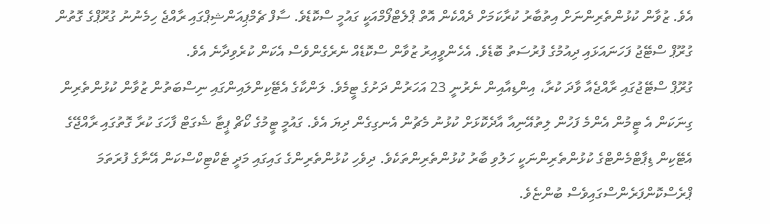އެވެ. ޒުވާން ކުޅުންތެރިންނަށް އިތުބާރު ކުރާކަމަށް ދެއްކެން އޮތް ޕްލެޓްފޯމްއަކީ ގައުމީ ސްކޮޑެވެ. ސާފް ޗެމްޕިއަންޝިޕްގައި ރާއްޖެ ހިމެނުނު ގުރޫޕްގެ ގޮތުން ގުރޫޕް ސްޓޭޖު ފަހަނައަޅައި ދިއުމުގެ ފުރުސަތު ބޮޑެވެ. އެހެންވީއިރު ޒުވާން ސްކޮޑެއް ނެރެގެންވެސް އެކަން ކުރެވިދާނެ އެވެ.
ގުރޫޕް ސްޓޭޖުގައި ރާއްޖެއާ ވާދަ ކުރާ، އިންޑިއާއިން ނެރުނީ 23 އަހަރުން ދަށުގެ ޓީމެވެ. ލަންކާގެ އެޓޭކިންލައިންގައި ނިސްބަތުން ޒުވާން ކުޅުންތެރިން ގިނަކަން އެ ޓީމުން އެންމެ ފަހުން ލިތުއޭނިއާ އާދެކޮޅަށް ކުޅުނު މެޗުން އެނގިގެން ދިޔަ އެވެ. ގައުމީ ޓީމުގެ ކޯޗް ޕީޓާ ޝެގަޓް ފާހަގަ ކުރާ ގޮތުގައި ރާއްޖޭގެ އެޓޭކިން ޑިޕާޓްމެންޓްގެ ކުޅުންތެރިންނަކީ ހަލުވި ބާރު ކުޅުންތެރިންތަކެވެ. ދިވެހި ކުޅުންތެރިންގެ ގައިގައި މަދީ ޓެކްޓިކްސްކަން އޭނާގެ ފުރަތަމަ ޕްރެސްކޮންފަރެންސްގައިވެސް ބުންޏެވެ.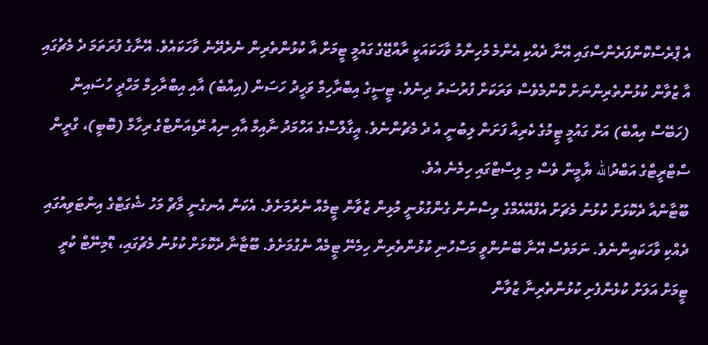އެ ޕްރެސްކޮންފަރެންސްގައި އޭނާ ދެއްކި އެންމެ މުހިންމު ވާހަކައަކީ ރާއްޖޭގެ ގައުމީ ޓީމަށް އާ ކުޅުންތެރިން ނެރެދޭނެ ވާހަކައެވެ. އޭނާގެ ފުރަތަމަ ދެ މެޗުގައި އާ ޒުވާން ކުޅުންތެރިންނަށް ކޮންމެވެސް ވަރަކަށް ފުރުސަތު ދިނެވެ. ޓީސީގެ އިބްރާހިމް ވަހީދު ހަސަން (އިއްބެ) އާއި އިބްރާހިމް މަހްދީ ހުސައިން (ހަބޭސް އިއްބެ) އަށް ގައުމީ ޓީމުގެ ކެރިއާ ފަށަން ލިބުނީ އެ ދެ މެޗުންނެވެ. އީގާލްސްގެ އަހްމަދު ނާއިމް އާއި ނިއު ރޭޑިއަންޓްގެ ރިހާމް (ބޮބީ)، ގްރީން ސްޓްރީޓްގެ އަބްދުالله ޔާމީން ވެސް މި ލިސްޓްގައި ހިމެނެ އެވެ.
ބޫޓާންއާ ދެކޮޅަށް ކުޅުނު މެޗަށް އެފްއޭއެމްގެ ވިސްނުން ގެންގުޅުނީ މުޅިން ޒުވާން ޓީމެއް ނެރުމަށެވެ. އެކަން އެނގެނީ މާޗް މަހު ޝެގަޓްގެ އިންޓަވިއުގައި ދެއްކި ވާހަކައިންނެވެ. ނަމަވެސް އޭނާ ބޭނުންވީ މަސްހުނި ކުޅުންތެރިން ހިމެނޭ ޓީމެއް ނެގުމަށެވެ. ބޫޓާނާ ދެކޮޅަށް ކުޅުނު މެޗުގައި، ޑޮމިނޭޓް ކުރީ ޓީމަށް އަލަށް ކުޅެންފެށި ކުޅުންތެރިނާ ޒުވާން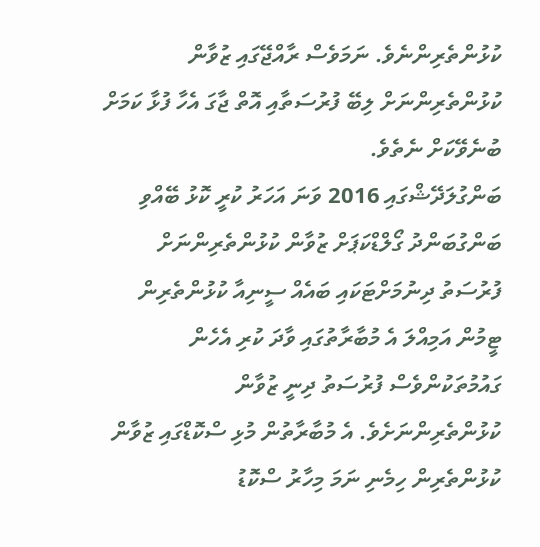ކުޅުންތެރިންނެވެ. ނަމަވެސް ރާއްޖޭގައި ޒުވާން ކުޅުންތެރިންނަށް ލިބޭ ފުރުސަތާއި އޮތް ޖާގަ އެހާ ފުޅާ ކަމަށް ބުނެވޭކަށް ނެތެވެ.
ބަންގުލަދޭޝްގައި 2016 ވަނަ އަހަރު ކުރީ ކޮޅު ބޭއްވި ބަންގުބަންދު ގޯލްޑްކަޕަށް ޒުވާން ކުޅުންތެރިންނަށް ފުރުސަތު ދިނުމަށްޓަކައި ބައެއް ސީނިއާ ކުޅުންތެރިން ޓީމުން އަމިއްލަ އެ މުބާރާތުގައި ވާދަ ކުރި އެހެން ގައުމުތަކުންވެސް ފުރުސަތު ދިނީ ޒުވާން ކުޅުންތެރިންނަށެވެ. އެ މުބާރާތުން މުޅި ސްކޮޑްގައި ޒުވާން ކުޅުންތެރިން ހިމެނި ނަމަ މިހާރު ސްކޮޑު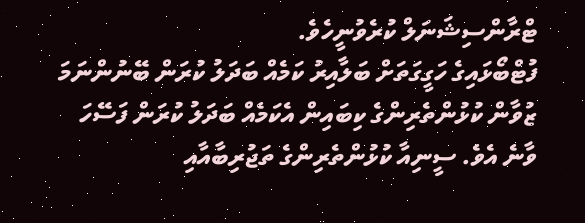ޓްރާންސިޝަނަލް ކުރެވުނީހެވެ.
ފުޓްބޯޅައިގެ ހަގީގަތަށް ބަލާއިރު ކަމެއް ބަދަލު ކުރަން ބޭނުންނަމަ ޒުވާން ކުޅުންތެރިންގެ ކިބައިން އެކަމެއް ބަދަލު ކުރަން ފަސޭހަ ވާނެ އެވެ. ސީނިއާ ކުޅުންތެރިންގެ ތަޖުރިބާއާއި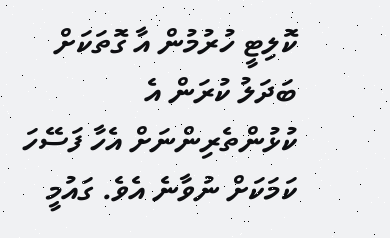ކޮލިޓީ ހުރުމުން އާ ގޮތަކަށް ބަދަލު ކުރަން އެ ކުޅުންތެރިންނަށް އެހާ ފަސޭހަ ކަމަކަށް ނުވާނެ އެވެ. ގައުމީ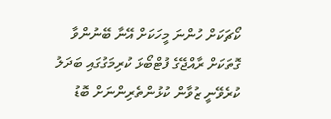ކޯޗަކަށް ހުންނަ މީހަކަށް އޭނާ ބޭނުންވާ ގޮތަކަށް ރާއްޖޭގެ ފުޓްބޯޅަ ކުރިމަގުގައި ބަދަލު ކުރެވޭނީ ޒުވާން ކުޅުންތެރިންނަށް ބޮޑު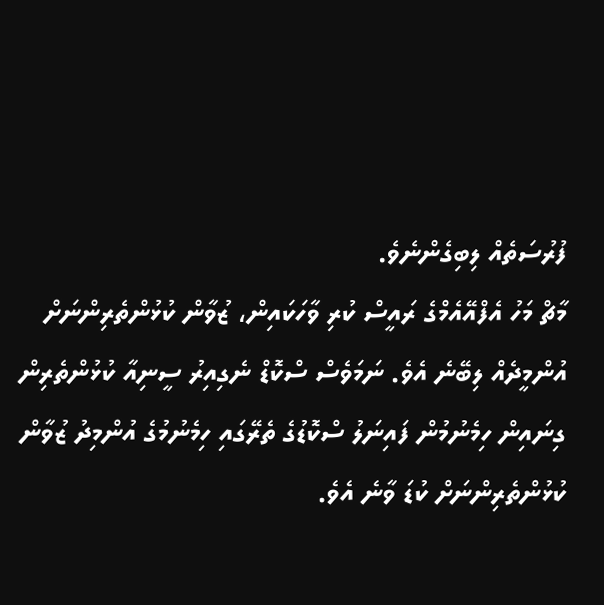ފުރުސަތެއް ލިބިގެންނެވެ.
މާޗް މަހު އެފްއޭއެމްގެ ރައީސް ކުރި ވާހަކައިން، ޒުވާން ކުޅުންތެރިންނަށް އުންމީދެއް ލިބޭނެ އެވެ. ނަމަވެސް ސްކޮޑް ނެގިއިރު ސީނިއާ ކުޅުންތެރިން ގިނައިން ހިމެނުމުން ފައިނަލު ސްކޮޑުގެ ތެރޭގައި ހިމެނުމުގެ އުންމިދު ޒުވާން ކުޅުންތެރިންނަށް ކުޑަ ވާނެ އެވެ.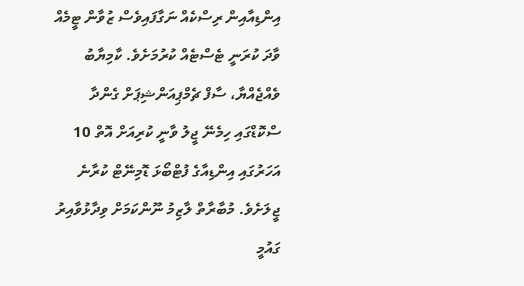އިންޑިއާއިން ރިސްކެއް ނަގާފައިވެސް ޒުވާން ޓީމެއް ވާދަ ކުރަނީ ޓެސްޓެއް ކުރުމަށެވެ. ކާމިޔާބު ވެއްޖެއްޔާ، ސާފް ޗެމްޕިއަންޝިޕަށް ގެންދާ ސްކޮޑްގައި ހިމެނޭ ޖީލު ވާނީ ކުރިއަށް އޮތް 10 އަހަރުގައި އިންޑިއާގެ ފުޓްބޯޅަ ޑޮމިނޭޓް ކުރާނެ ޖީލަށެވެ. މުބާރާތް ލާޒިމު ނޫންކަމަށް ވިދާޅުވާއިރު ގައުމީ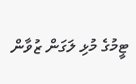ޓީމުގެ މުޅި ލަގަން ޒުވާން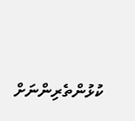ކުޅުންތެރިންނަށް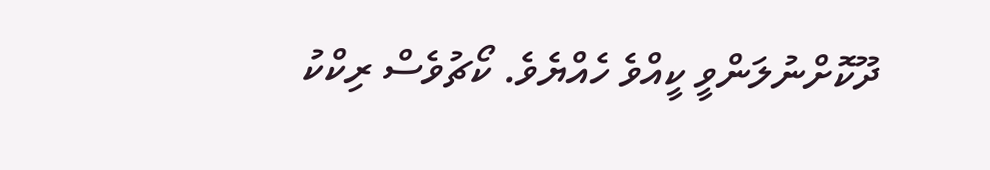ދޫކޮށްނުލަންވީ ކީއްވެ ހެއްޔެވެ. ކޯޗުވެސް ރިކްކު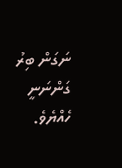ނަގަން ބިރު ގަންނަނީ ހެއްޔެވެ.